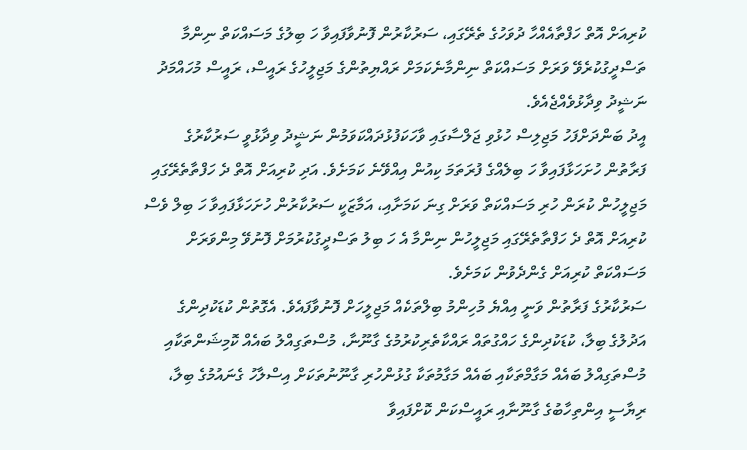ކުރިއަށް އޮތް ހަފްތާއެއްހާ ދުވަހުގެ ތެރޭގައި، ސަރުކާރުން ފޮނުވާފައިވާ ހަ ބިލުގެ މަސައްކަތް ނިންމާ ތަސްދީގުކުރެވޭ ވަރަށް މަސައްކަތް ނިންމާނެކަމަށް ރައްޔިތުންގެ މަޖިލީހުގެ ރައީސް، ރައީސް މުހައްމަދު ނަޝީދު ވިދާޅުވެއްޖެއެވެ.
އީދު ބަންދަށްފަހު މަޖިލިސް ހުޅުވި ޖަލްސާގައި ވާހަކަފުޅުދައްކަވަމުން ނަޝީދު ވިދާޅުވީ ސަރުކާރުގެ ފަރާތުން ހުށަހަޅާފައިވާ ހަ ބިލެއްގެ ފުރަތަމަ ކިއުން އިއްވޭނެ ކަމަށެވެ. އަދި ކުރިއަށް އޮތް ދެ ހަފްތާތެރޭގައި މަޖިލީހުން ކުރަން ހުރި މަސައްކަތް ވަރަށް ގިނަ ކަމަށާއި، އަމާޒަކީ ސަރުކާރުން ހުށަހަޅާފައިވާ ހަ ބިލް ވެސް ކުރިއަށް އޮތް ދެ ހަފްތާތެރޭގައި މަޖިލީހުން ނިންމާ އެ ހަ ބިލު ތަސްދީގުކުރުމަށް ފޮނުވޭ މިންވަރަށް މަސައްކަތް ކުރިއަށް ގެންދެވުން ކަމަށެވެ.
ސަރުކާރުގެ ފަރާތުން ވަނީ އިއްޔެ މުހިންމު ބިލްތަކެއް މަޖިލީހަށް ފޮނުވާފައެވެ. އެގޮތުން ކުޑަކުދިންގެ އަދުލުގެ ބިލާ، ކުޑަކުދިންގެ ހައްގުތައް ރައްކާތެރިކުރުމުގެ ގާނޫނާ، މުސްތަގިއްލު ބައެއް ކޮމިޝަންތަކާއި މުސްތަގިއްލު ބައެއް މަގާމްތަކާއި ބައެއް މަގާމުތަކާ ގުޅުންހުރި ގާނޫނުތަކަށް އިސްލާހު ގެނައުމުގެ ބިލާ، ރިޔާސީ އިންތިހާބުގެ ގާނޫނާއި ރައީސްކަން ކޮށްފައިވާ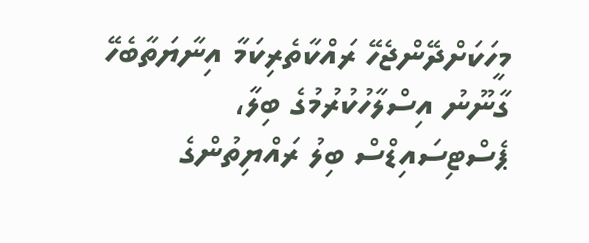މީހަކަށްދޭންޖެހޭ ރައްކާތެރިކަމާ އިނާޔަތާބެހޭ ގާނޫނު އިސްލާހުކުރުމުގެ ބިލާ، ޕެސްޓިސައިޑްސް ބިލު ރައްޔިތުންގެ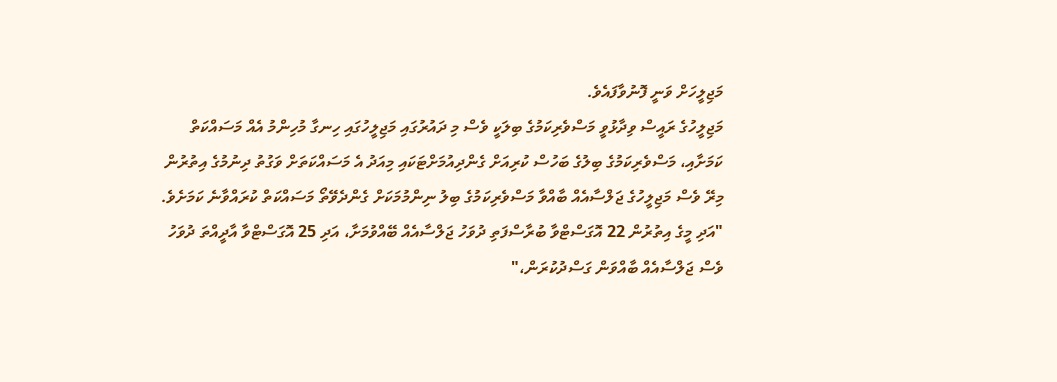މަޖިލީހަށް ވަނީ ފޮނުވާފައެވެ.
މަޖިލީހުގެ ރައީސް ވިދާޅުވީ މަސްވެރިކަމުގެ ބިލަކީ ވެސް މި ދައުރުގައި މަޖިލީހުގައި ހިނގާ މުހިންމު އެއް މަސައްކަތް ކަމަށާއި، މަސްވެރިކަމުގެ ބިލުގެ ބަހުސް ކުރިއަށް ގެންދިއުމަށްޓަކައި މިއަދު އެ މަސައްކަތަށް ވަގުތު ދިނުމުގެ އިތުރުން މިރޭ ވެސް މަޖިލީހުގެ ޖަލްސާއެއް ބާއްވާ މަސްވެރިކަމުގެ ބިލު ނިންމުމަކަށް ގެންދެވޭތޯ މަސައްކަތް ކުރައްވާނެ ކަމަށެވެ.
"އަދި މީގެ އިތުރުން 22 އޮގަސްޓްވާ ބުރާސްފަތި ދުވަހު ޖަލްސާއެއް ބޭއްވުމަށާ، އަދި 25 އޮގަސްޓްވާ އާދީއްތަ ދުވަހު ވެސް ޖަލްސާއެއް ބާއްވަން ގަސްދުކުރަން،"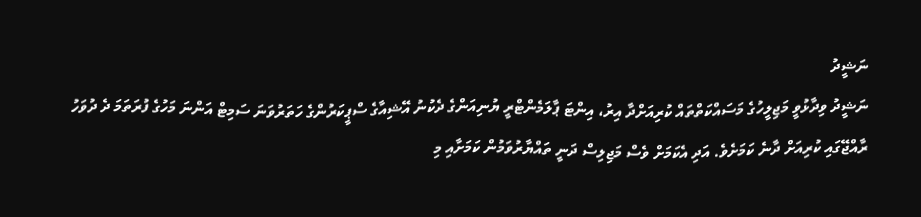ނަޝީދު
ނަޝީދު ވިދާޅުވީ މަޖިލީހުގެ މަސައްކަތްތައް ކުރިއަށްދާ އިރު، އިންޓަ ޕާލަމެންޓްރީ ޔުނިއަންގެ ދެކުނު އޭޝިއާގެ ސްޕީކަރުންގެ ހަތަރުވަނަ ސަމިޓް އަންނަ މަހުގެ ފުރަތަމަ ދެ ދުވަހު ރާއްޖޭގައި ކުރިއަށް ދާނެ ކަމަށެވެ. އަދި އެކަމަށް ވެސް މަޖިލިސް ދަނީ ތައްޔާރުވަމުން ކަމަށާއި މި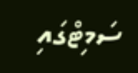ސަމިޓްގައި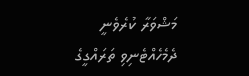މަޝްވަރާ ކުރެވެނީ ދެމެހެއްޓެނިވި ތަރައްގީގެ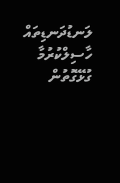ލަނޑުދަނޑިތައް ހާސިލްކުރުމާ ގުޅޭގޮތުން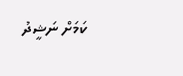ކަމަށް ނަޝީދު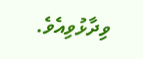ވިދާޅުވިއެވެ.